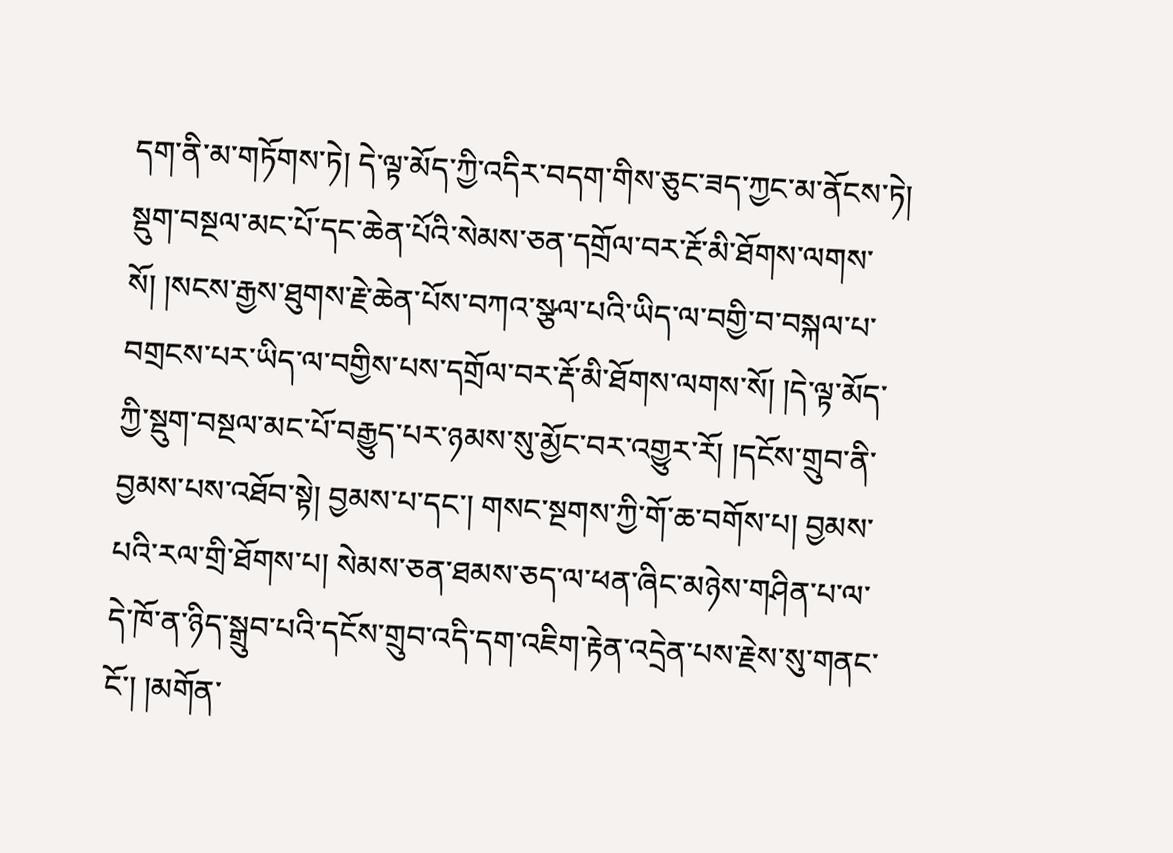དག་ནི་མ་གཏོགས་ཏེ། དེ་ལྟ་མོད་ཀྱི་འདིར་བདག་གིས་ཅུང་ཟད་ཀྱང་མ་ནོངས་ཏེ། སྡུག་བསྔལ་མང་པོ་དང་ཆེན་པོའི་སེམས་ཅན་དགྲོལ་བར་རྔོ་མི་ཐོགས་ལགས་སོ། །སངས་རྒྱས་ཐུགས་རྗེ་ཆེན་པོས་བཀའ་སྩལ་པའི་ཡིད་ལ་བགྱི་བ་བསྐལ་པ་བགྲངས་པར་ཡིད་ལ་བགྱིས་པས་དགྲོལ་བར་རྡོ་མི་ཐོགས་ལགས་སོ། །དེ་ལྟ་མོད་ཀྱི་སྡུག་བསྔལ་མང་པོ་བརྒྱུད་པར་ཉམས་སུ་མྱོང་བར་འགྱུར་རོ། །དངོས་གྲུབ་ནི་བྱམས་པས་འཐོབ་སྟེ། བྱམས་པ་དང་། གསང་སྔགས་ཀྱི་གོ་ཆ་བགོས་པ། བྱམས་པའི་རལ་གྲི་ཐོགས་པ། སེམས་ཅན་ཐམས་ཅད་ལ་ཕན་ཞིང་མཉེས་གཤིན་པ་ལ་དེ་ཁོ་ན་ཉིད་སྒྲུབ་པའི་དངོས་གྲུབ་འདི་དག་འཇིག་རྟེན་འདྲེན་པས་རྗེས་སུ་གནང་ངོ་། །མགོན་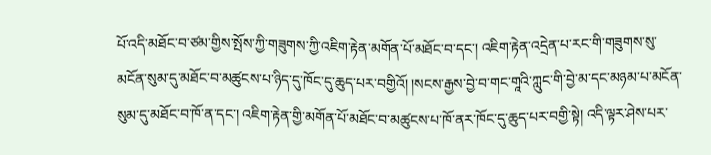པོ་འདི་མཐོང་བ་ཙམ་གྱིས་སྤོས་ཀྱི་གཟུགས་ཀྱི་འཇིག་རྟེན་མགོན་པོ་མཐོང་བ་དང་། འཇིག་རྟེན་འདྲེན་པ་རང་གི་གཟུགས་སུ་མངོན་སུམ་དུ་མཐོང་བ་མཚུངས་པ་ཉིད་དུ་ཁོང་དུ་ཆུད་པར་བགྱིའོ། །སངས་རྒྱས་བྱེ་བ་གང་གཱའི་ཀླུང་གི་བྱེ་མ་དང་མཉམ་པ་མངོན་སུམ་དུ་མཐོང་བ་ཁོ་ན་དང་། འཇིག་རྟེན་གྱི་མགོན་པོ་མཐོང་བ་མཚུངས་པ་ཁོ་ནར་ཁོང་དུ་ཆུད་པར་བགྱི་སྟེ། འདི་ལྟར་ཤེས་པར་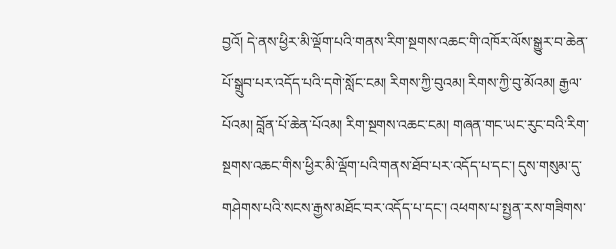བྱའོ། དེ་ནས་ཕྱིར་མི་ལྡོག་པའི་གནས་རིག་སྔགས་འཆང་གི་འཁོར་ལོས་སྒྱུར་བ་ཆེན་པོ་སྒྲུབ་པར་འདོད་པའི་དགེ་སློང་ངམ། རིགས་ཀྱི་བུའམ། རིགས་ཀྱི་བུ་མོའམ། རྒྱལ་པོའམ། བློན་པོ་ཆེན་པོའམ། རིག་སྔགས་འཆང་ངམ། གཞན་གང་ཡང་རུང་བའི་རིག་སྔགས་འཆང་གིས་ཕྱིར་མི་ལྡོག་པའི་གནས་ཐོབ་པར་འདོད་པ་དང་། དུས་གསུམ་དུ་གཤེགས་པའི་སངས་རྒྱས་མཐོང་བར་འདོད་པ་དང་། འཕགས་པ་སྤྱན་རས་གཟིགས་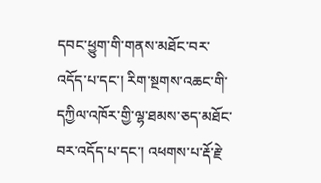དབང་ཕྱུག་གི་གནས་མཐོང་བར་འདོད་པ་དང་། རིག་སྔགས་འཆང་གི་དཀྱིལ་འཁོར་གྱི་ལྷ་ཐམས་ཅད་མཐོང་བར་འདོད་པ་དང་། འཕགས་པ་རྡོ་རྗེ་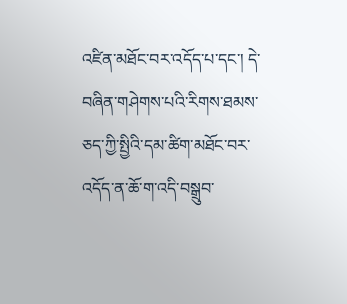འཛིན་མཐོང་བར་འདོད་པ་དང་། དེ་བཞིན་གཤེགས་པའི་རིགས་ཐམས་ཅད་ཀྱི་སྤྱིའི་དམ་ཚིག་མཐོང་བར་འདོད་ན་ཆོ་ག་འདི་བསྒྲུབ་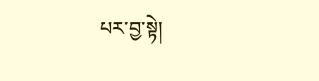པར་བྱ་སྟེ།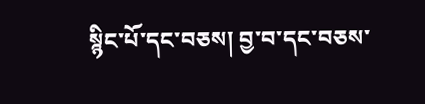སྙིང་པོ་དང་བཅས། བྱ་བ་དང་བཅས་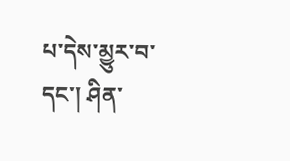པ་དེས་མྱུར་བ་དང་། ཤིན་